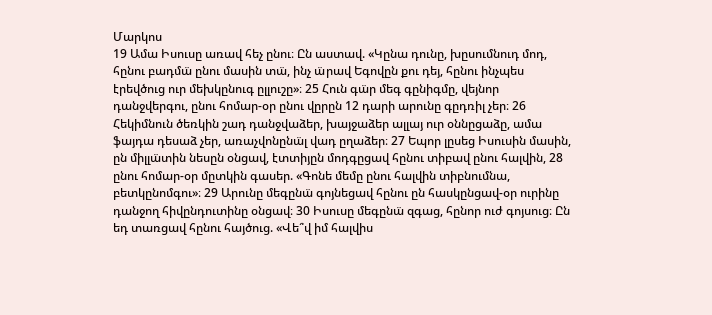Մարկոս
19 Ամա Իսուսը առավ հեչ ընու։ Ըն աստավ. «Կընա դունը, խըսումնուդ մոդ, հընու բադմա̈ ընու մասին տա̈, ինչ ա̈րավ Եգովըն քու դեյ, հընու ինչպես էրեվծուց ուր մեխկընուգ ըլլուշը»։ 25 Հուն գա̈ր մեգ գընիգմը, վեյնոր դանջվերգու, ընու հոմար-օր ընու վըրըն 12 դարի արունը գըդռիլ չեր։ 26 Հեկիմնուն ծեռկին շադ դանջվաձեր, խայջաձեր ալլայ ուր օննըցաձը, ամա ֆայդա դեսաձ չեր, առաչվոնընա̈լ վադ ըղաձեր։ 27 Եպոր լըսեց Իսուսին մասին, ըն միլլա̈տին նեսըն օնցավ, էտտիյըն մոդգըցավ հընու տիբավ ընու հալվին, 28 ընու հոմար-օր մըտկին գասեր. «Գոնե մեմը ընու հալվին տիբնումնա, բետկընոմգու»։ 29 Արունը մեգընա̈ գոյնեցավ հընու ըն հասկընցավ-օր ուրինը դանջող հիվընդուտինը օնցավ։ 30 Իսուսը մեգընա̈ զգաց, հընոր ուժ գոյսուց։ Ըն եդ տառցավ հընու հայծուց. «Վե՞վ իմ հալվիս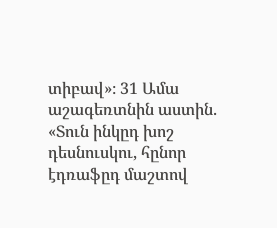տիբավ»։ 31 Ամա աշագեռտնին աստին. «Տուն ինկըդ խոշ դեսնուսկու, հընոր էդռաֆըդ մաշտով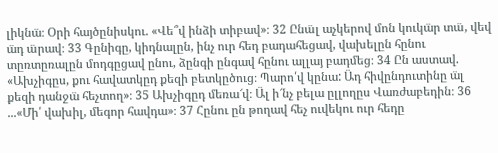լիկնա̈։ Օրի հայծընիսկու. «Վե՞վ ինձի տիբավ»։ 32 Ընա̈լ աչկերով մոն կուկա̈ր տա̈, վեվ ա̈դ ա̈րավ։ 33 Գընիգը, կիդնալըն, ինչ ուր հեդ բադահեցավ, վախելըն հընու տըռտըռալըն մոդգըցավ ընու, ձընգի ընգավ հընու ալլայ բադմեց։ 34 Ըն աստավ. «Ախչիգըս, քու հավատկըդ քեզի բետկըծուց։ Պարո՛վ կընա: Ա̈դ հիվընդուտինը ա̈լ քեզի դանջա̈ հեչտող»։ 35 Ախչիգըդ մեռա՜վ։ Ա̈լ ի՜նչ բելա ըլլողըս Վառժաբեդին։ 36 ...«Մի՛ վախիլ, մեգոր հավդա»։ 37 Հընու ըն թողավ հեչ ուվեկու ուր հեդը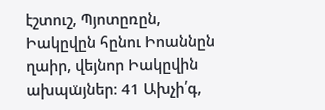էշտուշ, Պյոտըռըն, Իակըվըն հընու Իոաննըն ղաիր, վեյնոր Իակըվին ախպա̈յներ։ 41 Ախչի՛գ,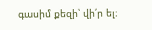գասիմ քեզի՝ վի՛ր ել։